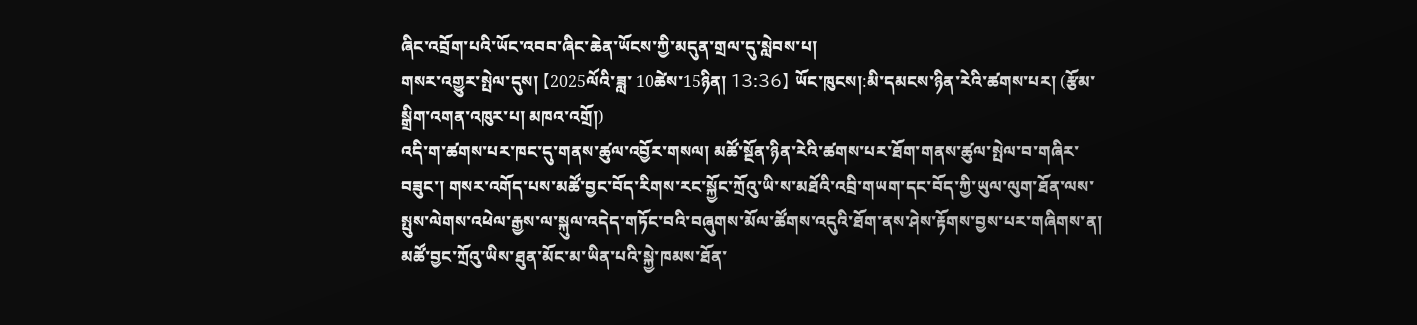ཞིང་འབྲོག་པའི་ཡོང་འབབ་ཞིང་ཆེན་ཡོངས་ཀྱི་མདུན་གྲལ་དུ་སླེབས་པ།
གསར་འགྱུར་སྤེལ་དུས། 【2025ལོའི་ཟླ་ 10ཚེས་15ཉིན། 13:36】 ཡོང་ཁུངས།:མི་དམངས་ཉིན་རེའི་ཚགས་པར། (རྩོམ་སྒྲིག་འགན་འཁུར་པ། མཁའ་འགྲོ།)
འདི་ག་ཚགས་པར་ཁང་དུ་གནས་ཚུལ་འབྱོར་གསལ། མཚོ་སྔོན་ཉིན་རེའི་ཚགས་པར་ཐོག་གནས་ཚུལ་སྤེལ་བ་གཞིར་བཟུང་། གསར་འགོད་པས་མཚོ་བྱང་བོད་རིགས་རང་སྐྱོང་ཀྲོའུ་ཡི་ས་མཐོའི་འབྲི་གཡག་དང་བོད་ཀྱི་ཡུལ་ལུག་ཐོན་ལས་སྤུས་ལེགས་འཕེལ་རྒྱས་ལ་སྐུལ་འདེད་གཏོང་བའི་བཞུགས་མོལ་ཚོགས་འདུའི་ཐོག་ནས་ཤེས་རྟོགས་བྱས་པར་གཞིགས་ན། མཚོ་བྱང་ཀྲོའུ་ཡིས་ཐུན་མོང་མ་ཡིན་པའི་སྐྱེ་ཁམས་ཐོན་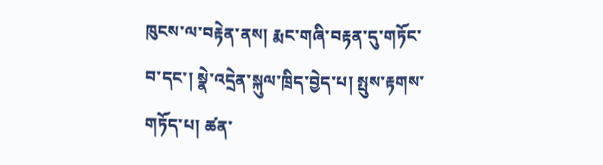ཁུངས་ལ་བརྟེན་ནས། རྨང་གཞི་བརྟན་དུ་གཏོང་བ་དང་། སྣེ་འདྲེན་སྐུལ་ཁྲིད་བྱེད་པ། སྤུས་རྟགས་གཏོད་པ། ཚན་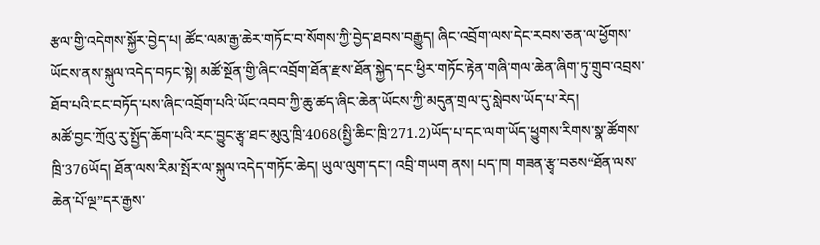རྩལ་གྱི་འདེགས་སྐྱོར་བྱེད་པ། ཚོང་ལམ་རྒྱ་ཆེར་གཏོང་བ་སོགས་ཀྱི་བྱེད་ཐབས་བརྒྱུད། ཞིང་འབྲོག་ལས་དེང་རབས་ཅན་ལ་ཕྱོགས་ཡོངས་ནས་སྐུལ་འདེད་བཏང་སྟེ། མཚོ་སྔོན་གྱི་ཞིང་འབྲོག་ཐོན་རྫས་ཐོན་སྐྱེད་དང་ཕྱིར་གཏོང་རྟེན་གཞི་གལ་ཆེན་ཞིག་ཏུ་གྲུབ་འབྲས་ཐོབ་པའི་ངང་བཏོད་པས་ཞིང་འབྲོག་པའི་ཡོང་འབབ་ཀྱི་ཆུ་ཚད་ཞིང་ཆེན་ཡོངས་ཀྱི་མདུན་གྲལ་དུ་སླེབས་ཡོད་པ་རེད།
མཚོ་བྱང་ཀྲོའུ་རུ་སྤྱོད་ཆོག་པའི་རང་བྱུང་རྩྭ་ཐང་མུའུ་ཁྲི་4068(སྤྱི་ཆིང་ཁྲི་271.2)ཡོད་པ་དང་ལག་ཡོད་ཕྱུགས་རིགས་སྣ་ཚོགས་ཁྲི་376ཡོད། ཐོན་ལས་རིམ་སྤོར་ལ་སྐུལ་འདེད་གཏོང་ཆེད། ཡུལ་ལུག་དང་། འབྲི་གཡག ནས། པད་ཁ། གཟན་རྩྭ་བཅས“ཐོན་ལས་ཆེན་པོ་ལྔ”དར་རྒྱས་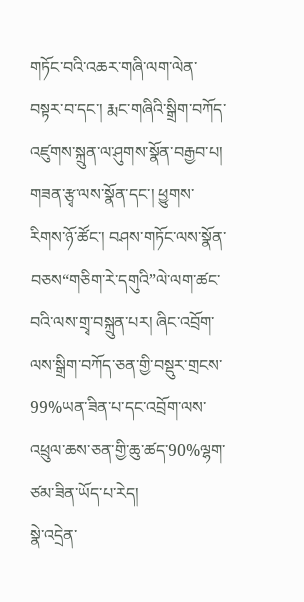གཏོང་བའི་འཆར་གཞི་ལག་ལེན་བསྟར་བ་དང་། རྨང་གཞིའི་སྒྲིག་བཀོད་འཛུགས་སྐྲུན་ལ་ཤུགས་སྣོན་བརྒྱབ་པ། གཟན་རྩྭ་ལས་སྣོན་དང་། ཕྱུགས་རིགས་ཉོ་ཚོང་། བཤས་གཏོང་ལས་སྣོན་བཅས“གཅིག་རེ་དགུའི”ལེ་ལག་ཚང་བའི་ལས་གྲྭ་བསྐྲུན་པར། ཞིང་འབྲོག་ལས་སྒྲིག་བཀོད་ཅན་གྱི་བསྡུར་གྲངས་99%ཡན་ཟིན་པ་དང་འབྲོག་ལས་འཕྲུལ་ཆས་ཅན་གྱི་ཆུ་ཚད་90%ལྷག་ཙམ་ཟིན་ཡོད་པ་རེད།
སྣེ་འདྲེན་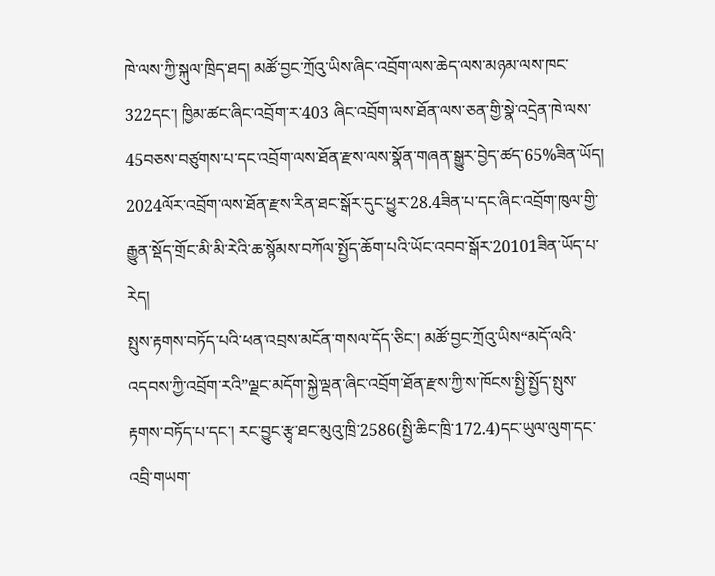ཁེ་ལས་ཀྱི་སྐུལ་ཁྲིད་ཐད། མཚོ་བྱང་ཀྲོའུ་ཡིས་ཞིང་འབྲོག་ལས་ཆེད་ལས་མཉམ་ལས་ཁང་322དང་། ཁྱིམ་ཚང་ཞིང་འབྲོག་ར་403 ཞིང་འབྲོག་ལས་ཐོན་ལས་ཅན་གྱི་སྣེ་འདྲེན་ཁེ་ལས་45བཅས་བཙུགས་པ་དང་འབྲོག་ལས་ཐོན་རྫས་ལས་སྣོན་གཞན་སྒྱུར་བྱེད་ཚད་65%ཟིན་ཡོད། 2024ལོར་འབྲོག་ལས་ཐོན་རྫས་རིན་ཐང་སྒོར་དུང་ཕྱུར་28.4ཟིན་པ་དང་ཞིང་འབྲོག་ཁུལ་གྱི་རྒྱུན་སྡོད་གྲོང་མི་མི་རེའི་ཆ་སྙོམས་བཀོལ་སྤྱོད་ཆོག་པའི་ཡོང་འབབ་སྒོར་20101ཟིན་ཡོད་པ་རེད།
སྤུས་རྟགས་བཏོད་པའི་ཕན་འབྲས་མངོན་གསལ་དོད་ཅིང་། མཚོ་བྱང་ཀྲོའུ་ཡིས“མདོ་ལའི་འདབས་ཀྱི་འབྲོག་རའི”ལྗང་མདོག་སྐྱེ་ལྡན་ཞིང་འབྲོག་ཐོན་རྫས་ཀྱི་ས་ཁོངས་སྤྱི་སྤྱོད་སྤུས་རྟགས་བཏོད་པ་དང་། རང་བྱུང་རྩྭ་ཐང་མུའུ་ཁྲི་2586(སྤྱི་ཆིང་ཁྲི་172.4)དང་ཡུལ་ལུག་དང་འབྲི་གཡག་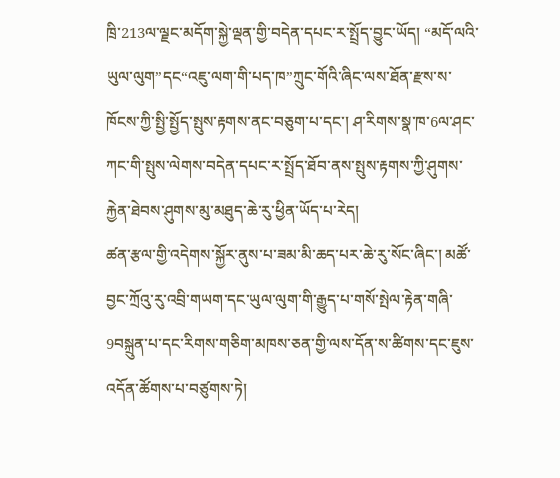ཁྲི་213ལ་ལྗང་མདོག་སྐྱེ་ལྡན་གྱི་བདེན་དཔང་ར་སྤྲོད་བྱུང་ཡོད། “མདོ་ལའི་ཡུལ་ལུག”དང“འཇུ་ལག་གི་པད་ཁ”ཀྲུང་གོའི་ཞིང་ལས་ཐོན་རྫས་ས་ཁོངས་ཀྱི་སྤྱི་སྤྱོད་སྤུས་རྟགས་ནང་བཅུག་པ་དང་། ཤ་རིགས་སྣ་ཁ་6ལ་ཤང་ཀང་གི་སྤུས་ལེགས་བདེན་དཔང་ར་སྤྲོད་ཐོབ་ནས་སྤུས་རྟགས་ཀྱི་ཤུགས་རྐྱེན་ཐེབས་ཤུགས་མུ་མཐུད་ཆེ་རུ་ཕྱིན་ཡོད་པ་རེད།
ཚན་རྩལ་གྱི་འདེགས་སྐྱོར་ནུས་པ་ཟམ་མི་ཆད་པར་ཆེ་རུ་སོང་ཞིང་། མཚོ་བྱང་ཀྲོའུ་རུ་འབྲི་གཡག་དང་ཡུལ་ལུག་གི་རྒྱུད་པ་གསོ་སྤེལ་རྟེན་གཞི་9བསྐྲུན་པ་དང་རིགས་གཅིག་མཁས་ཅན་གྱི་ལས་དོན་ས་ཚིགས་དང་ཇུས་འདོན་ཚོགས་པ་བཙུགས་ཏེ།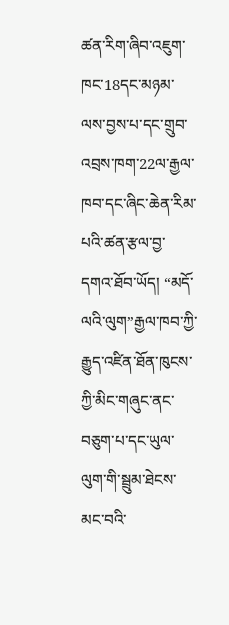ཚན་རིག་ཞིབ་འཇུག་ཁང་18དང་མཉམ་ལས་བྱས་པ་དང་གྲུབ་འབྲས་ཁག་22ལ་རྒྱལ་ཁབ་དང་ཞིང་ཆེན་རིམ་པའི་ཚན་རྩལ་བྱ་དགའ་ཐོབ་ཡོད། “མདོ་ལའི་ལུག”རྒྱལ་ཁབ་ཀྱི་རྒྱུད་འཛིན་ཐོན་ཁུངས་ཀྱི་མིང་གཞུང་ནང་བཅུག་པ་དང་ཡུལ་ལུག་གི་སྦྲུམ་ཐེངས་མང་བའི་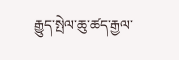རྒྱུད་སྤེལ་ཆུ་ཚད་རྒྱལ་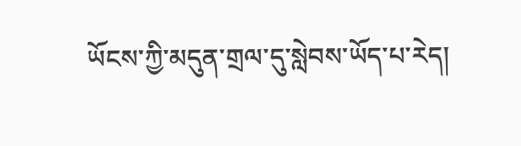ཡོངས་ཀྱི་མདུན་གྲལ་དུ་སླེབས་ཡོད་པ་རེད།